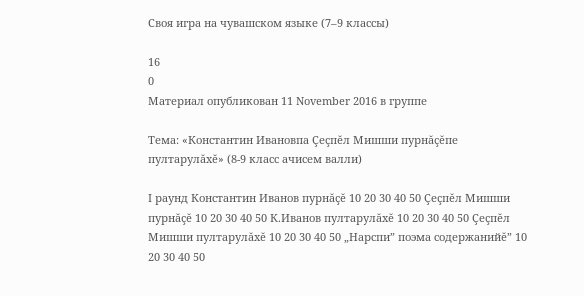Своя игра на чувашском языке (7–9 классы)

16
0
Материал опубликован 11 November 2016 в группе

Тема: «Константин Ивановпа Çеçпĕл Мишши пурнăçĕпе пултарулăхĕ» (8-9 класс ачисем валли)

I раунд Константин Иванов пурнăçĕ 10 20 30 40 50 Çеçпĕл Мишши пурнăçĕ 10 20 30 40 50 К.Иванов пултарулăхĕ 10 20 30 40 50 Çеçпĕл Мишши пултарулăхĕ 10 20 30 40 50 „Нарспи” поэма содержанийĕ” 10 20 30 40 50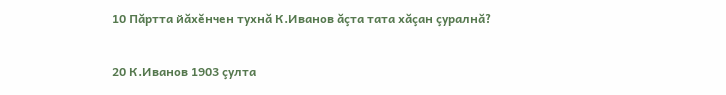10 Пăртта йăхĕнчен тухнă К.Иванов ăçта тата хăçан çуралнă?

20 К.Иванов 1903 çулта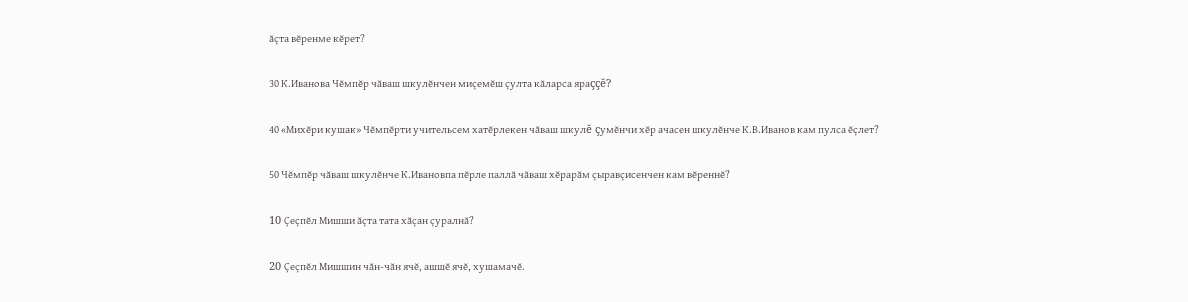ăçта вĕренме кĕрет?

30 К.Иванова Чĕмпĕр чăваш шкулĕнчен миçемĕш çулта кăларса яраççĕ?

40 «Михĕри кушак» Чĕмпĕрти учительсем хатĕрлекен чăваш шкулĕ çумĕнчи хĕр ачасен шкулĕнче К.В.Иванов кам пулса ĕçлет?

50 Чĕмпĕр чăваш шкулĕнче К.Ивановпа пĕрле паллă чăваш хĕрарăм çыравçисенчен кам вĕреннĕ?

10 Çеçпĕл Мишши ăçта тата хăçан çуралнă?

20 Çеçпĕл Мишшин чăн-чăн ячĕ, ашшĕ ячĕ, хушамачĕ.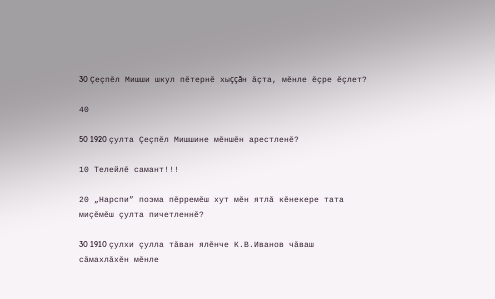30 Çеçпĕл Мишши шкул пĕтернĕ хыççăн ăçта, мĕнле ĕçре ĕçлет?

40

50 1920 çулта Çеçпĕл Мишшине мĕншĕн арестленĕ?

10 Телейлĕ самант!!!

20 „Нарспи” поэма пĕрремĕш хут мĕн ятлă кĕнекере тата миçĕмĕш çулта пичетленнĕ?

30 1910 çулхи çулла тăван ялĕнче К.В.Иванов чăваш сăмахлăхĕн мĕнле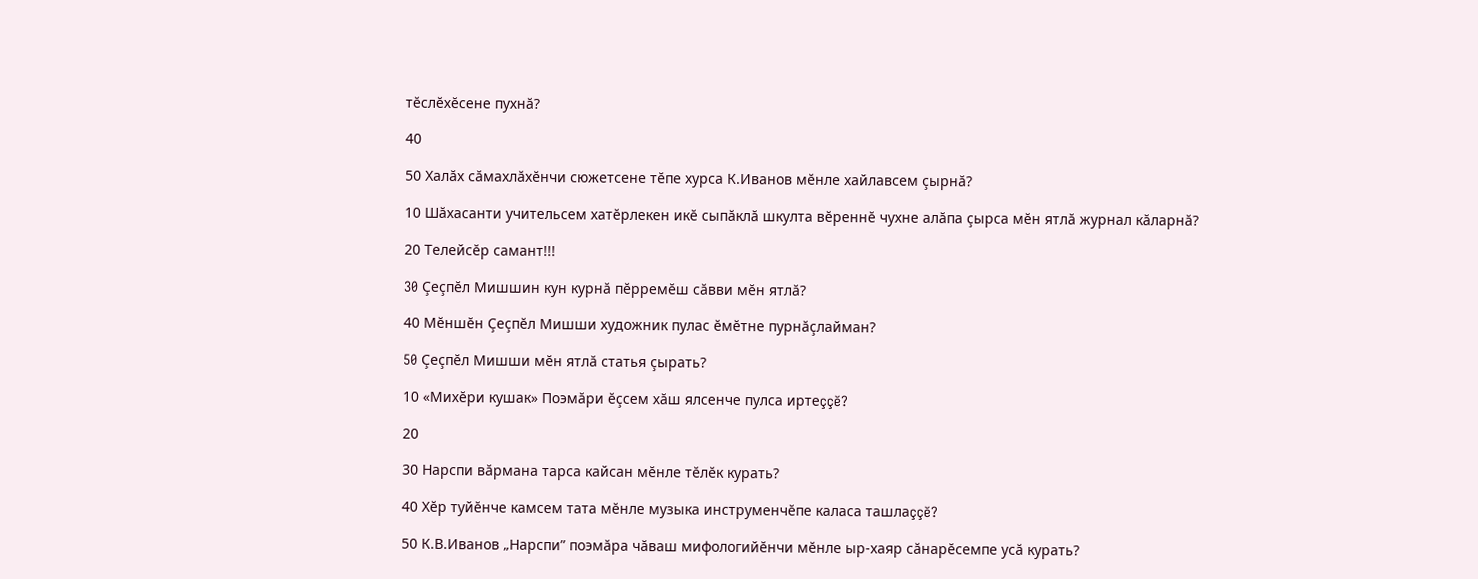тĕслĕхĕсене пухнă?

40

50 Халăх сăмахлăхĕнчи сюжетсене тĕпе хурса К.Иванов мĕнле хайлавсем çырнă?

10 Шăхасанти учительсем хатĕрлекен икĕ сыпăклă шкулта вĕреннĕ чухне алăпа çырса мĕн ятлă журнал кăларнă?

20 Телейсĕр самант!!!

30 Çеçпĕл Мишшин кун курнă пĕрремĕш сăвви мĕн ятлă?

40 Мĕншĕн Çеçпĕл Мишши художник пулас ĕмĕтне пурнăçлайман?

50 Çеçпĕл Мишши мĕн ятлă статья çырать?

10 «Михĕри кушак» Поэмăри ĕçсем хăш ялсенче пулса иртеççĕ?

20

30 Нарспи вăрмана тарса кайсан мĕнле тĕлĕк курать?

40 Хĕр туйĕнче камсем тата мĕнле музыка инструменчĕпе каласа ташлаççĕ?

50 К.В.Иванов „Нарспи” поэмăра чăваш мифологийĕнчи мĕнле ыр-хаяр сăнарĕсемпе усă курать?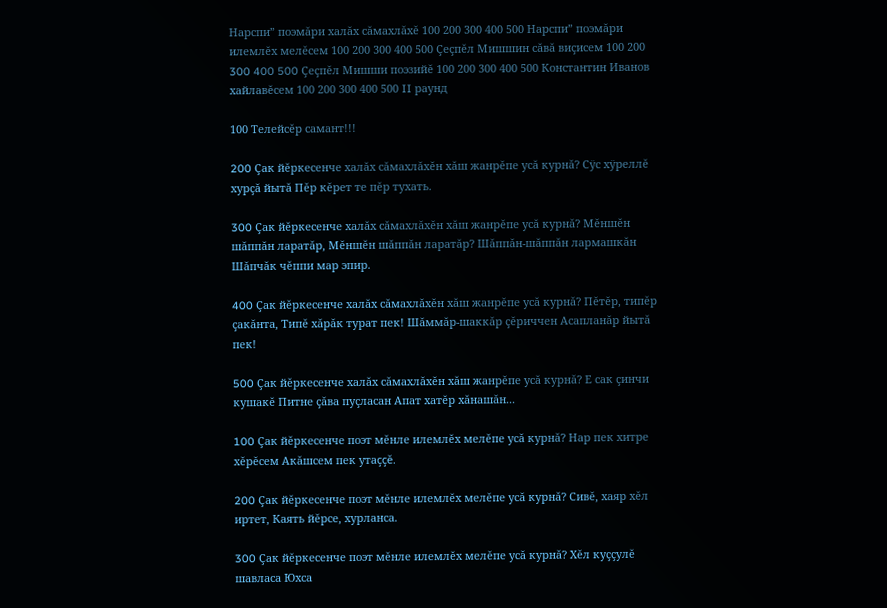Нарспи” поэмăри халăх сăмахлăхĕ 100 200 300 400 500 Нарспи” поэмăри илемлĕх мелĕсем 100 200 300 400 500 Çеçпĕл Мишшин сăвă виçисем 100 200 300 400 500 Çеçпĕл Мишши поэзийĕ 100 200 300 400 500 Константин Иванов хайлавĕсем 100 200 300 400 500 II раунд

100 Телейсĕр самант!!!

200 Çак йĕркесенче халăх сăмахлăхĕн хăш жанрĕпе усă курнă? Сÿс хÿреллĕ хурçă йытă Пĕр кĕрет те пĕр тухать.

300 Çак йĕркесенче халăх сăмахлăхĕн хăш жанрĕпе усă курнă? Мĕншĕн шăппăн ларатăр, Мĕншĕн шăппăн ларатăр? Шăппăн-шăппăн лармашкăн Шăпчăк чĕппи мар эпир.

400 Çак йĕркесенче халăх сăмахлăхĕн хăш жанрĕпе усă курнă? Пĕтĕр, типĕр çакăнта, Типĕ хăрăк турат пек! Шăммăр-шаккăр çĕриччен Асапланăр йытă пек!

500 Çак йĕркесенче халăх сăмахлăхĕн хăш жанрĕпе усă курнă? Е сак çинчи кушакĕ Питне çăва пуçласан Апат хатĕр хăнашăн...

100 Çак йĕркесенче поэт мĕнле илемлĕх мелĕпе усă курнă? Нар пек хитре хĕрĕсем Акăшсем пек утаççĕ.

200 Çак йĕркесенче поэт мĕнле илемлĕх мелĕпе усă курнă? Сивĕ, хаяр хĕл иртет, Каять йĕрсе, хурланса.

300 Çак йĕркесенче поэт мĕнле илемлĕх мелĕпе усă курнă? Хĕл куççулĕ шавласа Юхса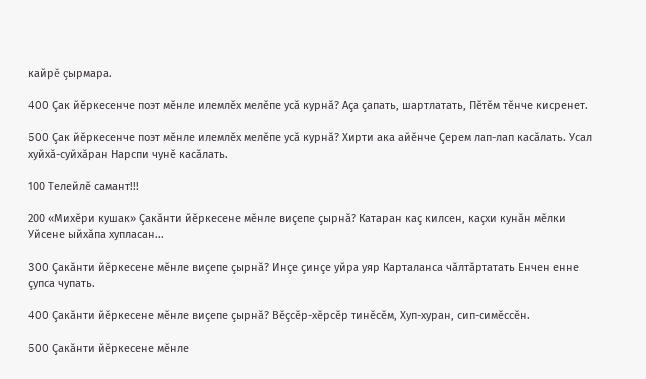кайрĕ çырмара.

400 Çак йĕркесенче поэт мĕнле илемлĕх мелĕпе усă курнă? Аçа çапать, шартлатать, Пĕтĕм тĕнче кисренет.

500 Çак йĕркесенче поэт мĕнле илемлĕх мелĕпе усă курнă? Хирти ака айĕнче Çерем лап-лап касăлать. Усал хуйхă-суйхăран Нарспи чунĕ касăлать.

100 Телейлĕ самант!!!

200 «Михĕри кушак» Çакăнти йĕркесене мĕнле виçепе çырнă? Катаран каç килсен, каçхи кунăн мĕлки Уйсене ыйхăпа хупласан...

300 Çакăнти йĕркесене мĕнле виçепе çырнă? Инçе çинçе уйра уяр Карталанса чăлтăртатать Енчен енне çупса чупать.

400 Çакăнти йĕркесене мĕнле виçепе çырнă? Вĕçсĕр-хĕрсĕр тинĕсĕм, Хуп-хуран, сип-симĕссĕн.

500 Çакăнти йĕркесене мĕнле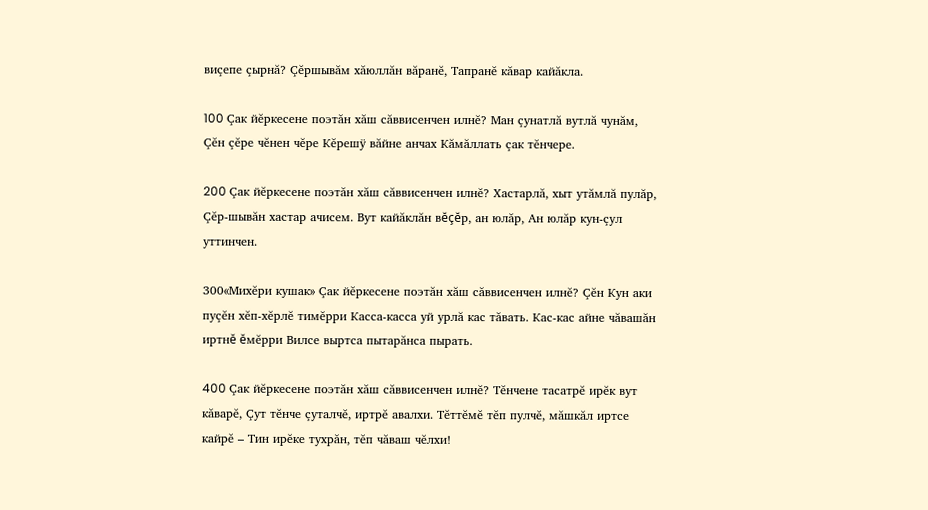виçепе çырнă? Çĕршывăм хăюллăн вăранĕ, Тапранĕ кăвар кайăкла.

100 Çак йĕркесене поэтăн хăш сăввисенчен илнĕ? Ман çунатлă вутлă чунăм, Çĕн çĕре чĕнен чĕре Кĕрешÿ вăйне анчах Кăмăллать çак тĕнчере.

200 Çак йĕркесене поэтăн хăш сăввисенчен илнĕ? Хастарлă, хыт утăмлă пулăр, Çĕр-шывăн хастар ачисем. Вут кайăклăн вĕçĕр, ан юлăр, Ан юлăр кун-çул уттинчен.

300«Михĕри кушак» Çак йĕркесене поэтăн хăш сăввисенчен илнĕ? Çĕн Кун аки пуçĕн хĕп-хĕрлĕ тимĕрри Касса-касса уй урлă кас тăвать. Кас-кас айне чăвашăн иртнĕ ĕмĕрри Вилсе выртса пытарăнса пырать.

400 Çак йĕркесене поэтăн хăш сăввисенчен илнĕ? Тĕнчене тасатрĕ ирĕк вут кăварĕ, Çут тĕнче çуталчĕ, иртрĕ авалхи. Тĕттĕмĕ тĕп пулчĕ, мăшкăл иртсе кайрĕ – Тин ирĕке тухрăн, тĕп чăваш чĕлхи!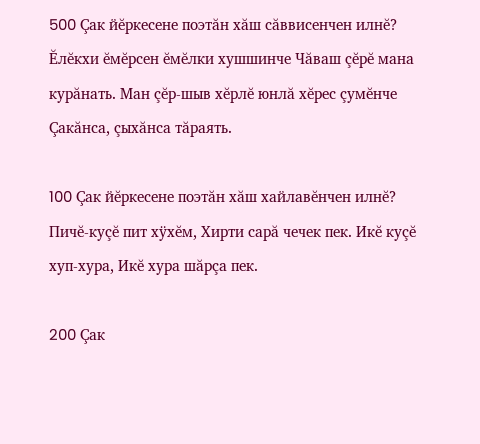500 Çак йĕркесене поэтăн хăш сăввисенчен илнĕ? Ĕлĕкхи ĕмĕрсен ĕмĕлки хушшинче Чăваш çĕрĕ мана курăнать. Ман çĕр-шыв хĕрлĕ юнлă хĕрес çумĕнче Çакăнса, çыхăнса тăраять.

100 Çак йĕркесене поэтăн хăш хайлавĕнчен илнĕ? Пичĕ-куçĕ пит хÿхĕм, Хирти сарă чечек пек. Икĕ куçĕ хуп-хура, Икĕ хура шăрçа пек.

200 Çак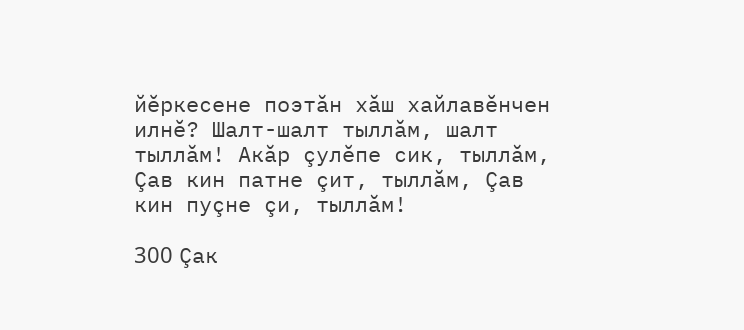йĕркесене поэтăн хăш хайлавĕнчен илнĕ? Шалт-шалт тыллăм, шалт тыллăм! Акăр çулĕпе сик, тыллăм, Çав кин патне çит, тыллăм, Çав кин пуçне çи, тыллăм!

300 Çак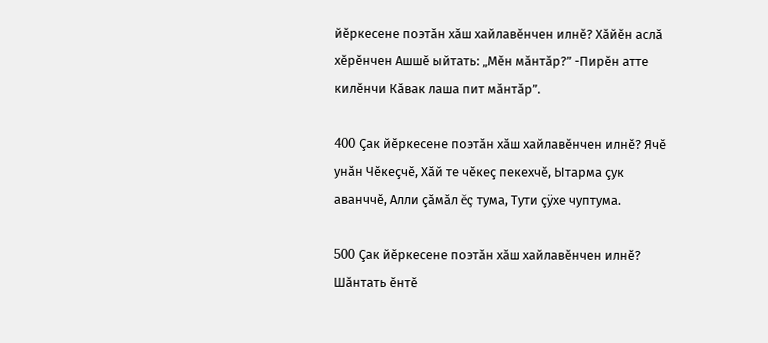йĕркесене поэтăн хăш хайлавĕнчен илнĕ? Хăйĕн аслă хĕрĕнчен Ашшĕ ыйтать: „Мĕн мăнтăр?” -Пирĕн атте килĕнчи Кăвак лаша пит мăнтăр”.

400 Çак йĕркесене поэтăн хăш хайлавĕнчен илнĕ? Ячĕ унăн Чĕкеçчĕ, Хăй те чĕкеç пекехчĕ, Ытарма çук аванччĕ, Алли çăмăл ĕç тума, Тути çÿхе чуптума.

500 Çак йĕркесене поэтăн хăш хайлавĕнчен илнĕ? Шăнтать ĕнтĕ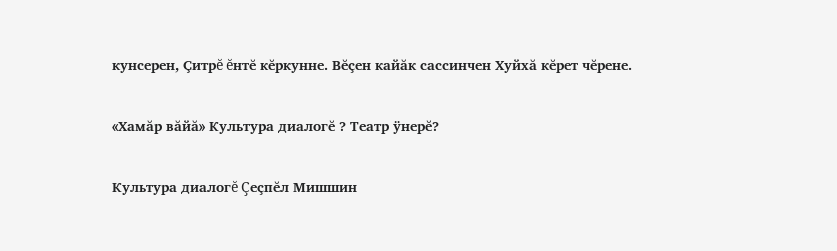кунсерен, Çитрĕ ĕнтĕ кĕркунне. Вĕçен кайăк сассинчен Хуйхă кĕрет чĕрене.

«Хамăр вăйă» Культура диалогĕ ? Театр ÿнерĕ?

Культура диалогĕ Çеçпĕл Мишшин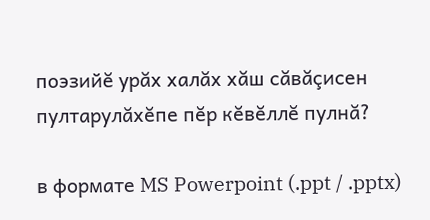поэзийĕ урăх халăх хăш сăвăçисен пултарулăхĕпе пĕр кĕвĕллĕ пулнă?

в формате MS Powerpoint (.ppt / .pptx)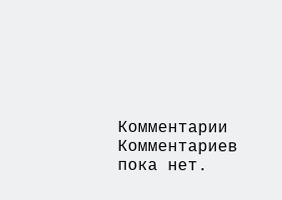Комментарии
Комментариев пока нет.